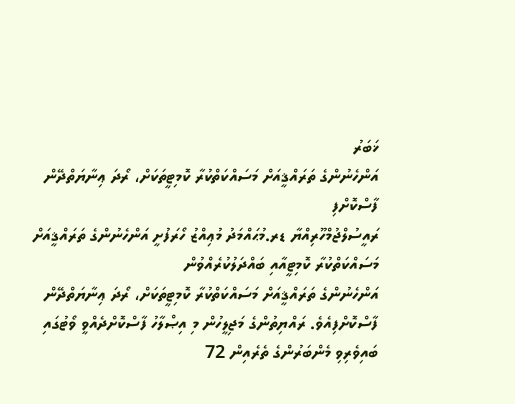ޚަބަރު
އަންހެނުންގެ ތަރައްޤީއަށް މަސައްކަތްކުރާ ކޮމިޓީތަކަށް، ރޯދަ ޢިނާޔަތްދޭން ފާސްކޮށްފި
ރައީސުލްޖުމްހޫރިއްޔާ ޑރ.މުޙައްމަދު މުޢިއްޒު ހޯރަފުށީ އަންހެނުންގެ ތަރައްޤީއަށް މަސައްކަތްކުރާ ކޮމިޓީއާއި ބައްދަލުކުރެއްވުން
އަންހެނުންގެ ތަރައްޤީއަށް މަސައްކަތްކުރާ ކޮމިޓީތަކަށް، ރޯދަ ޢިނާޔަތްދޭން ފާސްކޮށްފިއެވެ. ރައްޔިތުންގެ މަޖިލީހުން މި އިޞްލާހު ފާސްކޮށްދެއްވީ ވޯޓުގައި ބައިވެރިވި މެންބަރުންގެ ތެރެއިން 72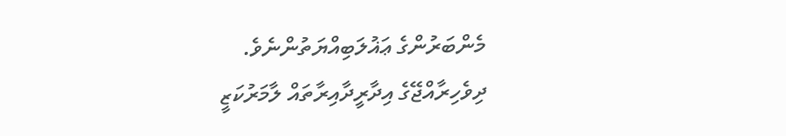މެންބަރުންގެ ޢަޣުލަބިއްޔަތުންނެވެ.
ދިވެހިރާއްޖޭގެ އިދާރީދާއިރާތައް ލާމަރުކަޒީ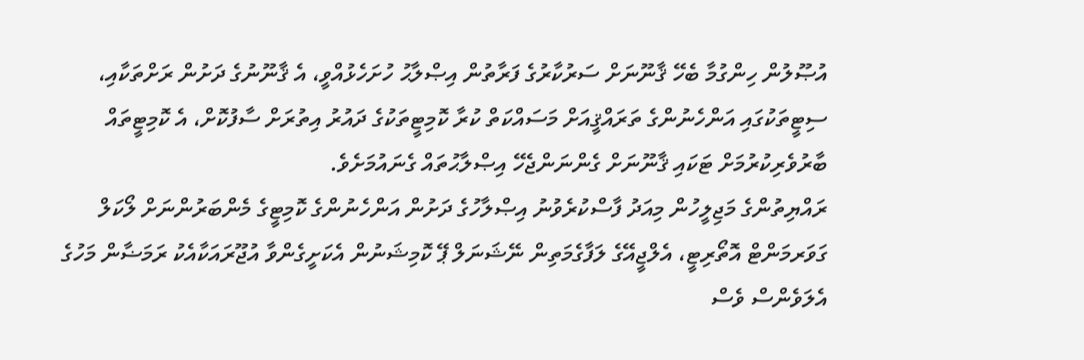އުޞޫލުން ހިންގުމާ ބެހޭ ޤާނޫނަށް ސަރުކާރުގެ ފަރާތުން އިޞްލާޙު ހުށަހެޅުއްވީ، އެ ޤާނޫނުގެ ދަށުން ރަށްތަކާއި، ސިޓީތަކުގައި އަންހެނުންގެ ތަރައްޤީއަށް މަސައްކަތް ކުރާ ކޮމިޓީތަކުގެ ދައުރު އިތުރަށް ސާފުކޮށް، އެ ކޮމިޓީތައް ބާރުވެރިކުރުމަށް ޓަކައި ޤާނޫނަށް ގެންނަންޖެހޭ އިޞްލާޙުތައް ގެނައުމަށެވެ.
ރައްޔިތުންގެ މަޖިލީހުން މިއަދު ފާސްކުރެވުނު އިޞްލާހުގެ ދަށުން އަންހެނުންގެ ކޮމިޓީގެ މެންބަރުންނަށް ލޯކަލް ގަވަރމަންޓް އޮތޯރިޓީ، އެލްޖީއޭގެ ލަފާގެމަތިން ނޭޝަނަލް ޕޭ ކޮމިޝަނުން އެކަށީގެންވާ އުޖޫރައަކާއެކު ރަމަޟާން މަހުގެ އެލަވެންސް ވެސް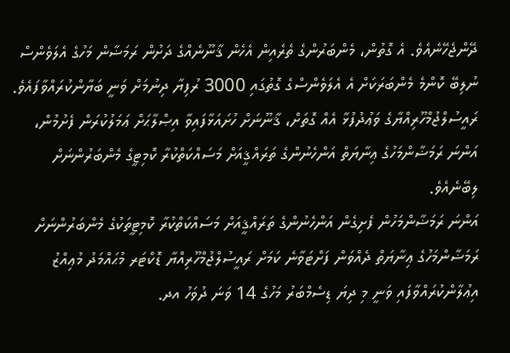ދޭންޖެހޭނެއެވެ. އެ ގޮތުން، މެންބަރުންގެ ތެރެއިން އެހެން ޤާނޫނެއްގެ ދަށުން ރަމަޟާން މަހުގެ އެލަވެންސް ނުލިބޭ ކޮންމެ މެންބަރަކަށް އެ އެލަވެންސްގެ ގޮތުގައި 3000 ރުފިޔާ ދިނުމަށް ވަނީ ބަޔާންކުރައްވާފައެވެ.
ރައީސުލްޖުމްހޫރިއްޔާގެ ވަޢުދުފުޅާ އެއް ގޮތަށް، ޤާނޫނަށް ހުށައަޅާފައިވާ އިޞްލާޙަށް ޢަމަލުކުރަން ފެށުމުން، އަންނަ ރަމަޟާންމަހުގެ ޢިނާޔަތް އަންހެނުންގެ ތަރައްޤީއަށް މަސައްކަތްކުރާ ކޮމިޓީގެ މެންބަރުންނަށް ލިބޭނެއެވެ.
އަންނަ ރަމަޟާންމަހުން ފެށިގެން އަންހެނުންގެ ތަރައްޤީއަށް މަސައްކަތްކުރާ ކޮމިޓީތަކުގެ މެންބަރުންނަށް ރަމަޟާންމަހުގެ ޢިނާޔަތް ދެއްވަން ފަށްޓަވާނެ ކަމަށް ރައީސުލްޖުމްހޫރިއްޔާ ޑޮކްޓަރ މުޙައްމަދު މުޢިއްޒު އިޢުލާންކުރައްވާފައި ވަނީ މި ދިޔަ ޑިސެމްބަރު މަހުގެ 14 ވަނަ ދުވަހު އދ.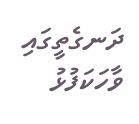ދަނގެތީގައި ވާހަކަފުޅު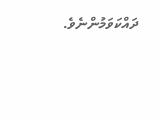ދައްކަވަމުންނެވެ.